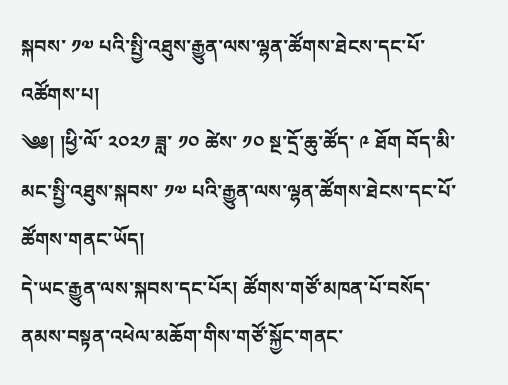སྐབས་ ༡༧ པའི་སྤྱི་འཐུས་རྒྱུན་ལས་ལྷན་ཚོགས་ཐེངས་དང་པོ་འཚོགས་པ།
༄༅། །ཕྱི་ལོ་ ༢༠༢༡ ཟླ་ ༡༠ ཚེས་ ༡༠ སྔ་དྲོ་ཆུ་ཚོད་ ༩ ཐོག བོད་མི་མང་སྤྱི་འཐུས་སྐབས་ ༡༧ པའི་རྒྱུན་ལས་ལྷན་ཚོགས་ཐེངས་དང་པོ་ཚོགས་གནང་ཡོད།
དེ་ཡང་རྒྱུན་ལས་སྐབས་དང་པོར། ཚོགས་གཙོ་མཁན་པོ་བསོད་ནམས་བསྟན་འཕེལ་མཆོག་གིས་གཙོ་སྐྱོང་གནང་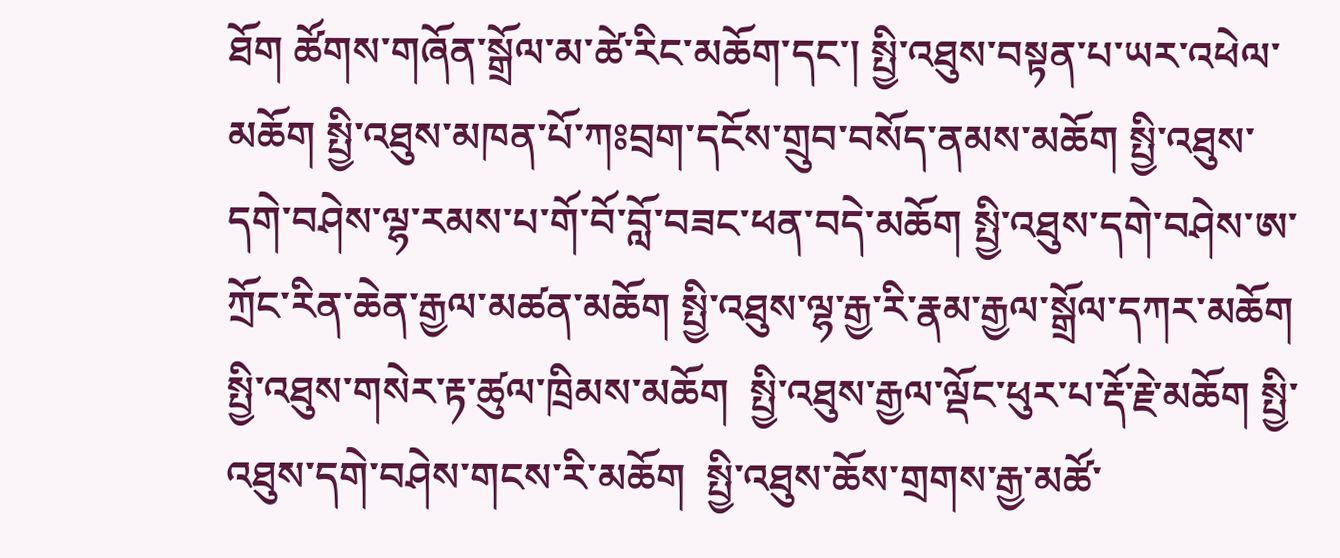ཐོག ཚོགས་གཞོན་སྒྲོལ་མ་ཚེ་རིང་མཆོག་དང་། སྤྱི་འཐུས་བསྟན་པ་ཡར་འཕེལ་མཆོག སྤྱི་འཐུས་མཁན་པོ་ཀཿབྲག་དངོས་གྲུབ་བསོད་ནམས་མཆོག སྤྱི་འཐུས་དགེ་བཤེས་ལྷ་རམས་པ་གོ་བོ་བློ་བཟང་ཕན་བདེ་མཆོག སྤྱི་འཐུས་དགེ་བཤེས་ཨ་ཀྲོང་རིན་ཆེན་རྒྱལ་མཚན་མཆོག སྤྱི་འཐུས་ལྷ་རྒྱ་རི་རྣམ་རྒྱལ་སྒྲོལ་དཀར་མཆོག  སྤྱི་འཐུས་གསེར་རྟ་ཚུལ་ཁྲིམས་མཆོག  སྤྱི་འཐུས་རྒྱལ་ལྡོང་ཕུར་པ་རྡོ་རྗེ་མཆོག སྤྱི་འཐུས་དགེ་བཤེས་གངས་རི་མཆོག  སྤྱི་འཐུས་ཆོས་གྲགས་རྒྱ་མཚོ་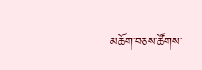མཆོག་བཅས་ཚོགས་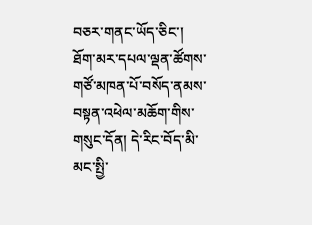བཅར་གནང་ཡོད་ཅིང་།
ཐོག་མར་དཔལ་ལྡན་ཚོགས་གཙོ་མཁན་པོ་བསོད་ནམས་བསྟན་འཕེལ་མཆོག་གིས་གསུང་དོན། དེ་རིང་བོད་མི་མང་སྤྱི་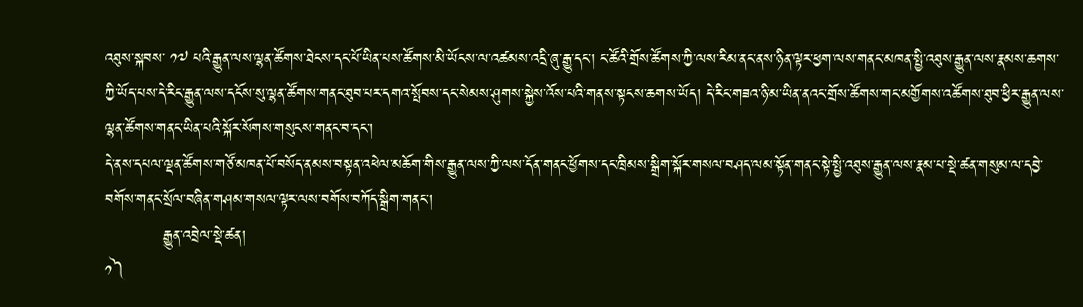འཐུས་སྐབས་ ༡༧ པའི་རྒྱུན་ལས་ལྷན་ཚོགས་ཐེངས་དང་པོ་ཡིན་པས་ཚོགས་མི་ཡོངས་ལ་འཚམས་འདྲི་ཞུ་རྒྱུ་དང་། ང་ཚོའི་གྲོས་ཚོགས་ཀྱི་ལས་རིམ་ནང་ནས་ཉིན་ལྟར་ཕྱག་ལས་གནང་མཁན་སྤྱི་འཐུས་རྒྱུན་ལས་རྣམས་ཆགས་ཀྱི་ཡོད་པས་དེ་རིང་རྒྱུན་ལས་དངོས་སུ་ལྷན་ཚོགས་གནང་ཐུབ་པར་དགའ་སྤོབས་དང་སེམས་ཤུགས་སྐྱེས་འོས་པའི་གནས་སྟངས་ཆགས་ཡོད། དེ་རིང་གཟའ་ཉི་མ་ཡིན་ནའང་གྲོས་ཚོགས་གང་མགྱོགས་འཚོགས་ཐུབ་ཕྱིར་རྒྱུན་ལས་ལྷན་ཚོགས་གནང་ཡིན་པའི་སྐོར་སོགས་གསུངས་གནང་བ་དང་།
དེ་ནས་དཔལ་ལྡན་ཚོགས་གཙོ་མཁན་པོ་བསོད་ནམས་བསྟན་འཕེལ་མཆོག་གིས་རྒྱུན་ལས་ཀྱི་ལས་དོན་གནང་ཕྱོགས་དང་ཁྲིམས་སྒྲིག་སྐོར་གསལ་བཤད་ལམ་སྟོན་གནང་སྟེ་སྤྱི་འཐུས་རྒྱུན་ལས་རྣམ་པ་སྡེ་ཚན་གསུམ་ལ་དབྱེ་བགོས་གནང་སྲོལ་བཞིན་གཤམ་གསལ་ལྟར་ལས་བགོས་བཀོད་སྒྲིག་གནང་།
           རྒྱུན་འབྲེལ་སྡེ་ཚན།
༡༽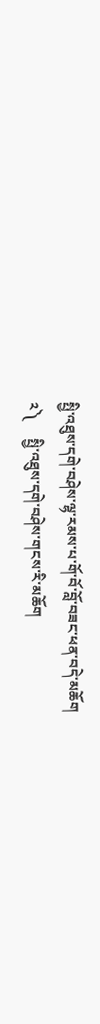སྤྱི་འཐུས་དགེ་བཤེས་ལྷ་རམས་པ་གོ་བོ་བློ་བཟང་ཕན་བདེ་མཆོག
༢༽     སྤྱི་འཐུས་དགེ་བཤེས་གངས་རི་མཆོག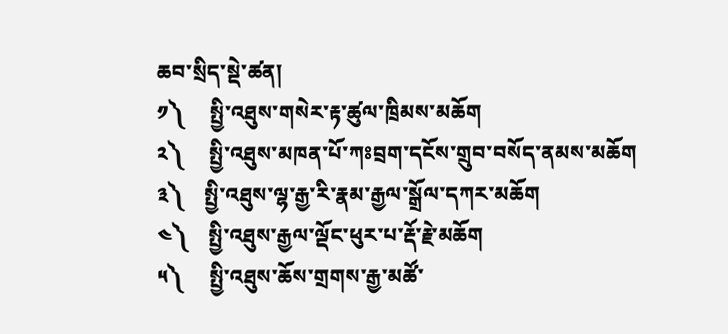ཆབ་སྲིད་སྡེ་ཚན།
༡༽     སྤྱི་འཐུས་གསེར་རྟ་ཚུལ་ཁྲིམས་མཆོག
༢༽     སྤྱི་འཐུས་མཁན་པོ་ཀཿབྲག་དངོས་གྲུབ་བསོད་ནམས་མཆོག
༣༽    སྤྱི་འཐུས་ལྷ་རྒྱ་རི་རྣམ་རྒྱལ་སྒྲོལ་དཀར་མཆོག
༤༽    སྤྱི་འཐུས་རྒྱལ་ལྡོང་ཕུར་པ་རྡོ་རྗེ་མཆོག
༥༽     སྤྱི་འཐུས་ཆོས་གྲགས་རྒྱ་མཚོ་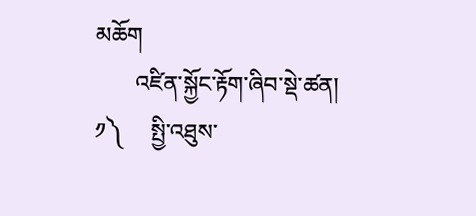མཆོག
       འཛིན་སྐྱོང་རྟོག་ཞིབ་སྡེ་ཚན།
༡༽     སྤྱི་འཐུས་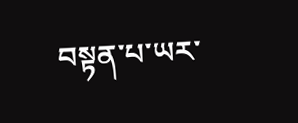བསྟན་པ་ཡར་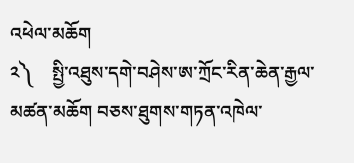འཕེལ་མཆོག
༢༽    སྤྱི་འཐུས་དགེ་བཤེས་ཨ་ཀྲོང་རིན་ཆེན་རྒྱལ་མཚན་མཆོག བཅས་ཐུགས་གཏན་འཁེལ་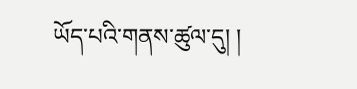ཡོད་པའི་གནས་ཚུལ་དུ། །